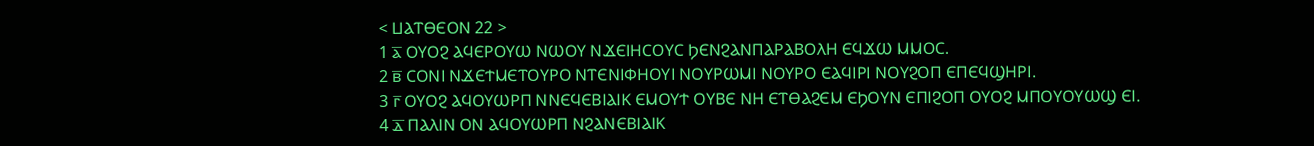< ⳘⲀⲦⲐⲈⲞⲚ 22 >
1 ⲁ̅ ⲞⲨⲞϨ ⲀϤⲈⲢⲞⲨⲰ ⲚⲰⲞⲨ ⲚϪⲈⲒⲎⲤⲞⲨⲤ ϦⲈⲚϨⲀⲚⲠⲀⲢⲀⲂⲞⲖⲎ ⲈϤϪⲰ ⲘⲘⲞⲤ.
2 ⲃ̅ ⲤⲞⲚⲒ ⲚϪⲈϮⲘⲈⲦⲞⲨⲢⲞ ⲚⲦⲈⲚⲒⲪⲎⲞⲨⲒ ⲚⲞⲨⲢⲰⲘⲒ ⲚⲞⲨⲢⲞ ⲈⲀϤⲒⲢⲒ ⲚⲞⲨϨⲞⲠ ⲈⲠⲈϤϢⲎⲢⲒ.
3 ⲅ̅ ⲞⲨⲞϨ ⲀϤⲞⲨⲰⲢⲠ ⲚⲚⲈϤⲈⲂⲒⲀⲒⲔ ⲈⲘⲞⲨϮ ⲞⲨⲂⲈ ⲚⲎ ⲈⲦⲐⲀϨⲈⲘ ⲈϦⲞⲨⲚ ⲈⲠⲒϨⲞⲠ ⲞⲨⲞϨ ⲘⲠⲞⲨⲞⲨⲰϢ ⲈⲒ.
4 ⲇ̅ ⲠⲀⲖⲒⲚ ⲞⲚ ⲀϤⲞⲨⲰⲢⲠ ⲚϨⲀⲚⲈⲂⲒⲀⲒⲔ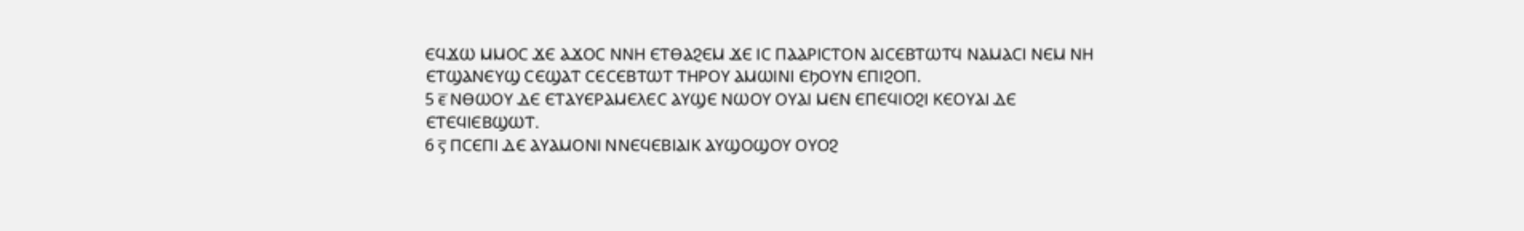ⲈϤϪⲰ ⲘⲘⲞⲤ ϪⲈ ⲀϪⲞⲤ ⲚⲚⲎ ⲈⲦⲐⲀϨⲈⲘ ϪⲈ ⲒⲤ ⲠⲀⲀⲢⲒⲤⲦⲞⲚ ⲀⲒⲤⲈⲂⲦⲰⲦϤ ⲚⲀⲘⲀⲤⲒ ⲚⲈⲘ ⲚⲎ ⲈⲦϢⲀⲚⲈⲨϢ ⲤⲈϢⲀⲦ ⲤⲈⲤⲈⲂⲦⲰⲦ ⲦⲎⲢⲞⲨ ⲀⲘⲰⲒⲚⲒ ⲈϦⲞⲨⲚ ⲈⲠⲒϨⲞⲠ.
5 ⲉ̅ ⲚⲐⲰⲞⲨ ⲆⲈ ⲈⲦⲀⲨⲈⲢⲀⲘⲈⲖⲈⲤ ⲀⲨϢⲈ ⲚⲰⲞⲨ ⲞⲨⲀⲒ ⲘⲈⲚ ⲈⲠⲈϤⲒⲞϨⲒ ⲔⲈⲞⲨⲀⲒ ⲆⲈ ⲈⲦⲈϤⲒⲈⲂϢⲰⲦ.
6 ⲋ̅ ⲠⲤⲈⲠⲒ ⲆⲈ ⲀⲨⲀⲘⲞⲚⲒ ⲚⲚⲈϤⲈⲂⲒⲀⲒⲔ ⲀⲨϢⲞϢⲞⲨ ⲞⲨⲞϨ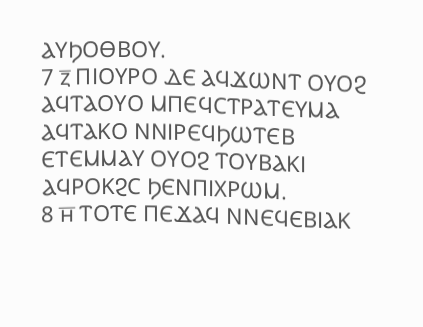ⲀⲨϦⲞⲐⲂⲞⲨ.
7 ⲍ̅ ⲠⲒⲞⲨⲢⲞ ⲆⲈ ⲀϤϪⲰⲚⲦ ⲞⲨⲞϨ ⲀϤⲦⲀⲞⲨⲞ ⲘⲠⲈϤⲤⲦⲢⲀⲦⲈⲨⲘⲀ ⲀϤⲦⲀⲔⲞ ⲚⲚⲒⲢⲈϤϦⲰⲦⲈⲂ ⲈⲦⲈⲘⲘⲀⲨ ⲞⲨⲞϨ ⲦⲞⲨⲂⲀⲔⲒ ⲀϤⲢⲞⲔϨⲤ ϦⲈⲚⲠⲒⲬⲢⲰⲘ.
8 ⲏ̅ ⲦⲞⲦⲈ ⲠⲈϪⲀϤ ⲚⲚⲈϤⲈⲂⲒⲀⲔ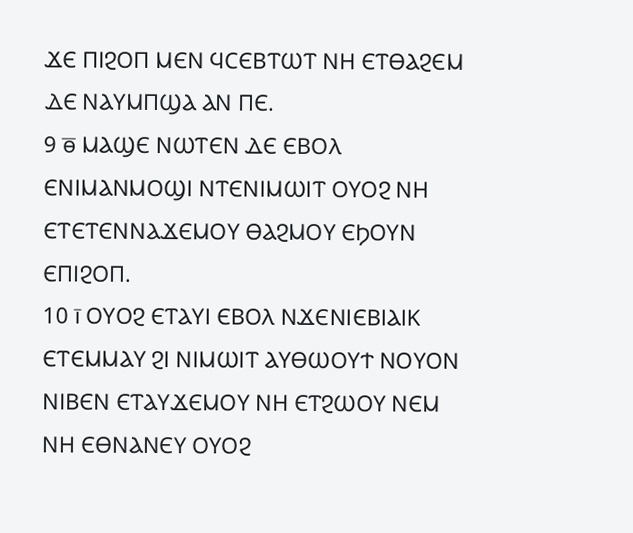ϪⲈ ⲠⲒϨⲞⲠ ⲘⲈⲚ ϤⲤⲈⲂⲦⲰⲦ ⲚⲎ ⲈⲦⲐⲀϨⲈⲘ ⲆⲈ ⲚⲀⲨⲘⲠϢⲀ ⲀⲚ ⲠⲈ.
9 ⲑ̅ ⲘⲀϢⲈ ⲚⲰⲦⲈⲚ ⲆⲈ ⲈⲂⲞⲖ ⲈⲚⲒⲘⲀⲚⲘⲞϢⲒ ⲚⲦⲈⲚⲒⲘⲰⲒⲦ ⲞⲨⲞϨ ⲚⲎ ⲈⲦⲈⲦⲈⲚⲚⲀϪⲈⲘⲞⲨ ⲐⲀϨⲘⲞⲨ ⲈϦⲞⲨⲚ ⲈⲠⲒϨⲞⲠ.
10 ⲓ̅ ⲞⲨⲞϨ ⲈⲦⲀⲨⲒ ⲈⲂⲞⲖ ⲚϪⲈⲚⲒⲈⲂⲒⲀⲒⲔ ⲈⲦⲈⲘⲘⲀⲨ ϨⲒ ⲚⲒⲘⲰⲒⲦ ⲀⲨⲐⲰⲞⲨϮ ⲚⲞⲨⲞⲚ ⲚⲒⲂⲈⲚ ⲈⲦⲀⲨϪⲈⲘⲞⲨ ⲚⲎ ⲈⲦϨⲰⲞⲨ ⲚⲈⲘ ⲚⲎ ⲈⲐⲚⲀⲚⲈⲨ ⲞⲨⲞϨ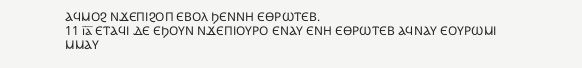ⲀϤⲘⲞϨ ⲚϪⲈⲠⲒϨⲞⲠ ⲈⲂⲞⲖ ϦⲈⲚⲚⲎ ⲈⲐⲢⲰⲦⲈⲂ.
11 ⲓ̅ⲁ̅ ⲈⲦⲀϤⲒ ⲆⲈ ⲈϦⲞⲨⲚ ⲚϪⲈⲠⲒⲞⲨⲢⲞ ⲈⲚⲀⲨ ⲈⲚⲎ ⲈⲐⲢⲰⲦⲈⲂ ⲀϤⲚⲀⲨ ⲈⲞⲨⲢⲰⲘⲒ ⲘⲘⲀⲨ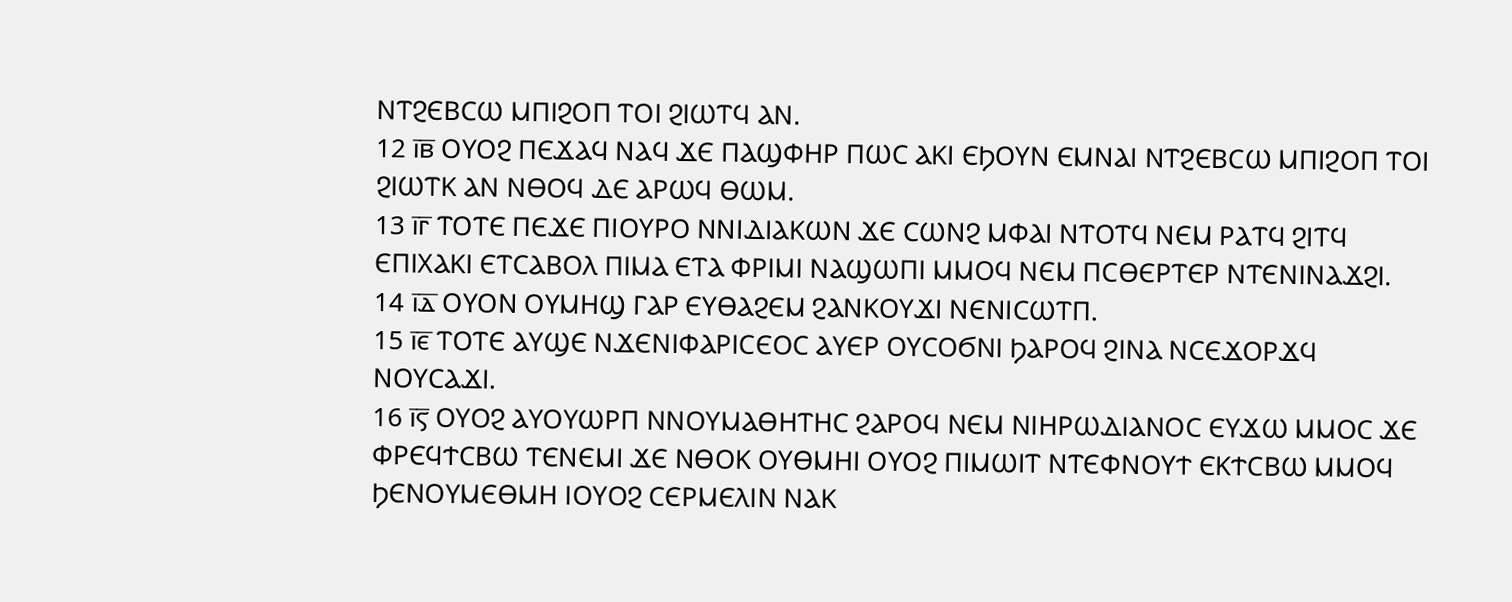ⲚⲦϨⲈⲂⲤⲰ ⲘⲠⲒϨⲞⲠ ⲦⲞⲒ ϨⲒⲰⲦϤ ⲀⲚ.
12 ⲓ̅ⲃ̅ ⲞⲨⲞϨ ⲠⲈϪⲀϤ ⲚⲀϤ ϪⲈ ⲠⲀϢⲪⲎⲢ ⲠⲰⲤ ⲀⲔⲒ ⲈϦⲞⲨⲚ ⲈⲘⲚⲀⲒ ⲚⲦϨⲈⲂⲤⲰ ⲘⲠⲒϨⲞⲠ ⲦⲞⲒ ϨⲒⲰⲦⲔ ⲀⲚ ⲚⲐⲞϤ ⲆⲈ ⲀⲢⲰϤ ⲐⲰⲘ.
13 ⲓ̅ⲅ̅ ⲦⲞⲦⲈ ⲠⲈϪⲈ ⲠⲒⲞⲨⲢⲞ ⲚⲚⲒⲆⲒⲀⲔⲰⲚ ϪⲈ ⲤⲰⲚϨ ⲘⲪⲀⲒ ⲚⲦⲞⲦϤ ⲚⲈⲘ ⲢⲀⲦϤ ϨⲒⲦϤ ⲈⲠⲒⲬⲀⲔⲒ ⲈⲦⲤⲀⲂⲞⲖ ⲠⲒⲘⲀ ⲈⲦⲀ ⲪⲢⲒⲘⲒ ⲚⲀϢⲰⲠⲒ ⲘⲘⲞϤ ⲚⲈⲘ ⲠⲤⲐⲈⲢⲦⲈⲢ ⲚⲦⲈⲚⲒⲚⲀϪϨⲒ.
14 ⲓ̅ⲇ̅ ⲞⲨⲞⲚ ⲞⲨⲘⲎϢ ⲄⲀⲢ ⲈⲨⲐⲀϨⲈⲘ ϨⲀⲚⲔⲞⲨϪⲒ ⲚⲈⲚⲒⲤⲰⲦⲠ.
15 ⲓ̅ⲉ̅ ⲦⲞⲦⲈ ⲀⲨϢⲈ ⲚϪⲈⲚⲒⲪⲀⲢⲒⲤⲈⲞⲤ ⲀⲨⲈⲢ ⲞⲨⲤⲞϬⲚⲒ ϦⲀⲢⲞϤ ϨⲒⲚⲀ ⲚⲤⲈϪⲞⲢϪϤ ⲚⲞⲨⲤⲀϪⲒ.
16 ⲓ̅ⲋ̅ ⲞⲨⲞϨ ⲀⲨⲞⲨⲰⲢⲠ ⲚⲚⲞⲨⲘⲀⲐⲎⲦⲎⲤ ϨⲀⲢⲞϤ ⲚⲈⲘ ⲚⲒⲎⲢⲰⲆⲒⲀⲚⲞⲤ ⲈⲨϪⲰ ⲘⲘⲞⲤ ϪⲈ ⲪⲢⲈϤϮⲤⲂⲰ ⲦⲈⲚⲈⲘⲒ ϪⲈ ⲚⲐⲞⲔ ⲞⲨⲐⲘⲎⲒ ⲞⲨⲞϨ ⲠⲒⲘⲰⲒⲦ ⲚⲦⲈⲪⲚⲞⲨϮ ⲈⲔϮⲤⲂⲰ ⲘⲘⲞϤ ϦⲈⲚⲞⲨⲘⲈⲐⲘⲎ ⲒⲞⲨⲞϨ ⲤⲈⲢⲘⲈⲖⲒⲚ ⲚⲀⲔ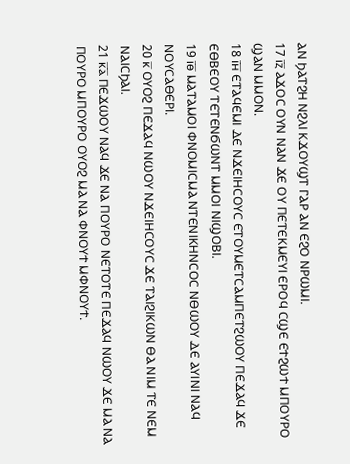ⲀⲚ ϦⲀⲦϨⲎ ⲚϨⲖⲒ ⲔϪⲞⲨϢⲦ ⲄⲀⲢ ⲀⲚ ⲈϨⲞ ⲚⲢⲰⲘⲒ.
17 ⲓ̅ⲍ̅ ⲀϪⲞⲤ ⲞⲨⲚ ⲚⲀⲚ ϪⲈ ⲞⲨ ⲠⲈⲦⲈⲔⲘⲈⲨⲒ ⲈⲢⲞϤ ⲤϢⲈ ⲈϮϨⲰϮ ⲘⲠⲞⲨⲢⲞ ϢⲀⲚ ⲘⲘⲞⲚ.
18 ⲓ̅ⲏ̅ ⲈⲦⲀϤⲈⲘⲒ ⲆⲈ ⲚϪⲈⲒⲎⲤⲞⲨⲤ ⲈⲦⲞⲨⲘⲈⲦⲤⲀⲘⲠⲈⲦϨⲰⲞⲨ ⲠⲈϪⲀϤ ϪⲈ ⲈⲐⲂⲈⲞⲨ ⲦⲈⲦⲈⲚϬⲰⲚⲦ ⲘⲘⲞⲒ ⲚⲒϢⲞⲂⲒ.
19 ⲓ̅ⲑ̅ ⲘⲀⲦⲀⲘⲞⲒ ⲪⲚⲞⲘⲒⲤⲘⲀ ⲚⲦⲈⲚⲒⲔⲎⲚⲤⲞⲤ ⲚⲐⲰⲞⲨ ⲆⲈ ⲀⲨⲒⲚⲒ ⲚⲀϤ ⲚⲞⲨⲤⲀⲐⲈⲢⲒ.
20 ⲕ̅ ⲞⲨⲞϨ ⲠⲈϪⲀϤ ⲚⲰⲞⲨ ⲚϪⲈⲒⲎⲤⲞⲨⲤ ϪⲈ ⲦⲀⲒϨⲒⲔⲰⲚ ⲐⲀ ⲚⲒⲘ ⲦⲈ ⲚⲈⲘ ⲚⲀⲒⲤϦⲀⲒ.
21 ⲕ̅ⲁ̅ ⲠⲈϪⲰⲞⲨ ⲚⲀϤ ϪⲈ ⲚⲀ ⲠⲞⲨⲢⲞ ⲚⲈⲦⲞⲦⲈ ⲠⲈϪⲀϤ ⲚⲰⲞⲨ ϪⲈ ⲘⲀ ⲚⲀ ⲠⲞⲨⲢⲞ ⲘⲠⲞⲨⲢⲞ ⲞⲨⲞϨ ⲘⲀ ⲚⲀ ⲪⲚⲞⲨϮ ⲘⲪⲚⲞⲨϮ.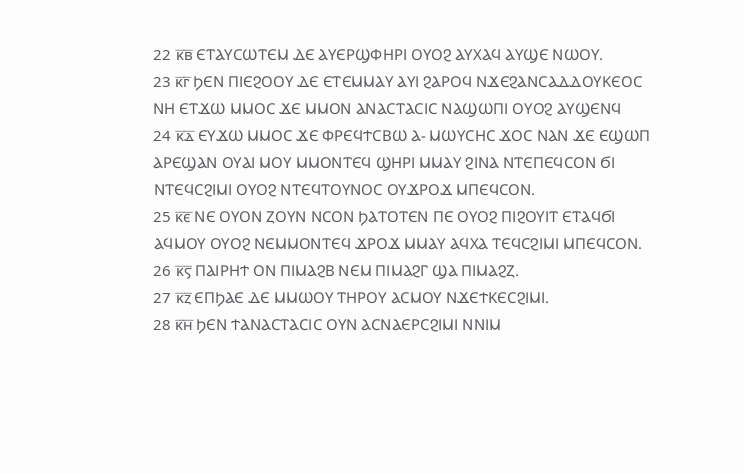22 ⲕ̅ⲃ̅ ⲈⲦⲀⲨⲤⲰⲦⲈⲘ ⲆⲈ ⲀⲨⲈⲢϢⲪⲎⲢⲒ ⲞⲨⲞϨ ⲀⲨⲬⲀϤ ⲀⲨϢⲈ ⲚⲰⲞⲨ.
23 ⲕ̅ⲅ̅ ϦⲈⲚ ⲠⲒⲈϨⲞⲞⲨ ⲆⲈ ⲈⲦⲈⲘⲘⲀⲨ ⲀⲨⲒ ϨⲀⲢⲞϤ ⲚϪⲈϨⲀⲚⲤⲀⲆⲆⲞⲨⲔⲈⲞⲤ ⲚⲎ ⲈⲦϪⲰ ⲘⲘⲞⲤ ϪⲈ ⲘⲘⲞⲚ ⲀⲚⲀⲤⲦⲀⲤⲒⲤ ⲚⲀϢⲰⲠⲒ ⲞⲨⲞϨ ⲀⲨϢⲈⲚϤ
24 ⲕ̅ⲇ̅ ⲈⲨϪⲰ ⲘⲘⲞⲤ ϪⲈ ⲪⲢⲈϤϮⲤⲂⲰ Ⲁ- ⲘⲰⲨⲤⲎⲤ ϪⲞⲤ ⲚⲀⲚ ϪⲈ ⲈϢⲰⲠ ⲀⲢⲈϢⲀⲚ ⲞⲨⲀⲒ ⲘⲞⲨ ⲘⲘⲞⲚⲦⲈϤ ϢⲎⲢⲒ ⲘⲘⲀⲨ ϨⲒⲚⲀ ⲚⲦⲈⲠⲈϤⲤⲞⲚ ϬⲒ ⲚⲦⲈϤⲤϨⲒⲘⲒ ⲞⲨⲞϨ ⲚⲦⲈϤⲦⲞⲨⲚⲞⲤ ⲞⲨϪⲢⲞϪ ⲘⲠⲈϤⲤⲞⲚ.
25 ⲕ̅ⲉ̅ ⲚⲈ ⲞⲨⲞⲚ ⲌⲞⲨⲚ ⲚⲤⲞⲚ ϦⲀⲦⲞⲦⲈⲚ ⲠⲈ ⲞⲨⲞϨ ⲠⲒϨⲞⲨⲒⲦ ⲈⲦⲀϤϬⲒ ⲀϤⲘⲞⲨ ⲞⲨⲞϨ ⲚⲈⲘⲘⲞⲚⲦⲈϤ ϪⲢⲞϪ ⲘⲘⲀⲨ ⲀϤⲬⲀ ⲦⲈϤⲤϨⲒⲘⲒ ⲘⲠⲈϤⲤⲞⲚ.
26 ⲕ̅ⲋ̅ ⲠⲀⲒⲢⲎϮ ⲞⲚ ⲠⲒⲘⲀϨⲂ ⲚⲈⲘ ⲠⲒⲘⲀϨⲄ ϢⲀ ⲠⲒⲘⲀϨⲌ.
27 ⲕ̅ⲍ̅ ⲈⲠϦⲀⲈ ⲆⲈ ⲘⲘⲰⲞⲨ ⲦⲎⲢⲞⲨ ⲀⲤⲘⲞⲨ ⲚϪⲈϮⲔⲈⲤϨⲒⲘⲒ.
28 ⲕ̅ⲏ̅ ϦⲈⲚ ϮⲀⲚⲀⲤⲦⲀⲤⲒⲤ ⲞⲨⲚ ⲀⲤⲚⲀⲈⲢⲤϨⲒⲘⲒ ⲚⲚⲒⲘ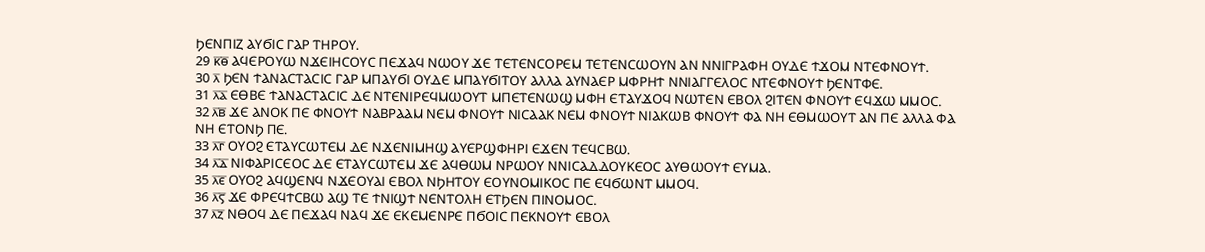ϦⲈⲚⲠⲒⲌ ⲀⲨϬⲒⲤ ⲄⲀⲢ ⲦⲎⲢⲞⲨ.
29 ⲕ̅ⲑ̅ ⲀϤⲈⲢⲞⲨⲰ ⲚϪⲈⲒⲎⲤⲞⲨⲤ ⲠⲈϪⲀϤ ⲚⲰⲞⲨ ϪⲈ ⲦⲈⲦⲈⲚⲤⲞⲢⲈⲘ ⲦⲈⲦⲈⲚⲤⲰⲞⲨⲚ ⲀⲚ ⲚⲚⲒⲄⲢⲀⲪⲎ ⲞⲨⲆⲈ ϮϪⲞⲘ ⲚⲦⲈⲪⲚⲞⲨϮ.
30 ⲗ̅ ϦⲈⲚ ϮⲀⲚⲀⲤⲦⲀⲤⲒⲤ ⲄⲀⲢ ⲘⲠⲀⲨϬⲒ ⲞⲨⲆⲈ ⲘⲠⲀⲨϬⲒⲦⲞⲨ ⲀⲖⲖⲀ ⲀⲨⲚⲀⲈⲢ ⲘⲪⲢⲎϮ ⲚⲚⲒⲀⲄⲄⲈⲖⲞⲤ ⲚⲦⲈⲪⲚⲞⲨϮ ϦⲈⲚⲦⲪⲈ.
31 ⲗ̅ⲁ̅ ⲈⲐⲂⲈ ϮⲀⲚⲀⲤⲦⲀⲤⲒⲤ ⲆⲈ ⲚⲦⲈⲚⲒⲢⲈϤⲘⲰⲞⲨⲦ ⲘⲠⲈⲦⲈⲚⲰϢ ⲘⲪⲎ ⲈⲦⲀⲨϪⲞϤ ⲚⲰⲦⲈⲚ ⲈⲂⲞⲖ ϨⲒⲦⲈⲚ ⲪⲚⲞⲨϮ ⲈϤϪⲰ ⲘⲘⲞⲤ.
32 ⲗ̅ⲃ̅ ϪⲈ ⲀⲚⲞⲔ ⲠⲈ ⲪⲚⲞⲨϮ ⲚⲀⲂⲢⲀⲀⲘ ⲚⲈⲘ ⲪⲚⲞⲨϮ ⲚⲒⲤⲀⲀⲔ ⲚⲈⲘ ⲪⲚⲞⲨϮ ⲚⲒⲀⲔⲰⲂ ⲪⲚⲞⲨϮ ⲪⲀ ⲚⲎ ⲈⲐⲘⲰⲞⲨⲦ ⲀⲚ ⲠⲈ ⲀⲖⲖⲀ ⲪⲀ ⲚⲎ ⲈⲦⲞⲚϦ ⲠⲈ.
33 ⲗ̅ⲅ̅ ⲞⲨⲞϨ ⲈⲦⲀⲨⲤⲰⲦⲈⲘ ⲆⲈ ⲚϪⲈⲚⲒⲘⲎϢ ⲀⲨⲈⲢϢⲪⲎⲢⲒ ⲈϪⲈⲚ ⲦⲈϤⲤⲂⲰ.
34 ⲗ̅ⲇ̅ ⲚⲒⲪⲀⲢⲒⲤⲈⲞⲤ ⲆⲈ ⲈⲦⲀⲨⲤⲰⲦⲈⲘ ϪⲈ ⲀϤⲐⲰⲘ ⲚⲢⲰⲞⲨ ⲚⲚⲒⲤⲀⲆⲆⲞⲨⲔⲈⲞⲤ ⲀⲨⲐⲰⲞⲨϮ ⲈⲨⲘⲀ.
35 ⲗ̅ⲉ̅ ⲞⲨⲞϨ ⲀϤϢⲈⲚϤ ⲚϪⲈⲞⲨⲀⲒ ⲈⲂⲞⲖ ⲚϦⲎⲦⲞⲨ ⲈⲞⲨⲚⲞⲘⲒⲔⲞⲤ ⲠⲈ ⲈϤϬⲰⲚⲦ ⲘⲘⲞϤ.
36 ⲗ̅ⲋ̅ ϪⲈ ⲪⲢⲈϤϮⲤⲂⲰ ⲀϢ ⲦⲈ ϮⲚⲒϢϮ ⲚⲈⲚⲦⲞⲖⲎ ⲈⲦϦⲈⲚ ⲠⲒⲚⲞⲘⲞⲤ.
37 ⲗ̅ⲍ̅ ⲚⲐⲞϤ ⲆⲈ ⲠⲈϪⲀϤ ⲚⲀϤ ϪⲈ ⲈⲔⲈⲘⲈⲚⲢⲈ ⲠϬⲞⲒⲤ ⲠⲈⲔⲚⲞⲨϮ ⲈⲂⲞⲖ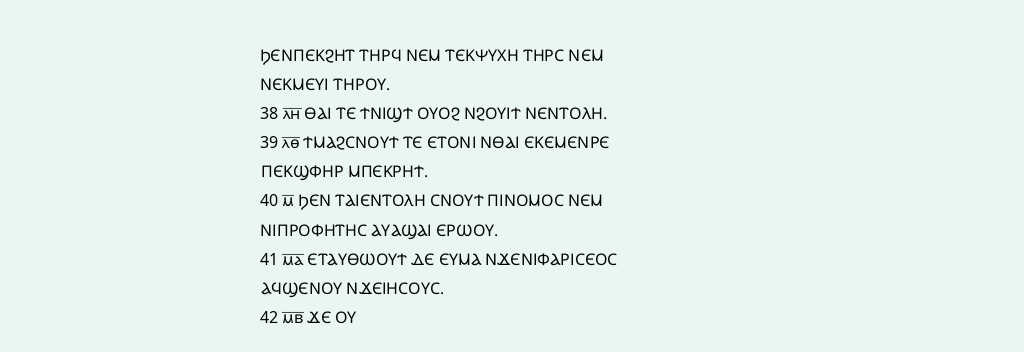ϦⲈⲚⲠⲈⲔϨⲎⲦ ⲦⲎⲢϤ ⲚⲈⲘ ⲦⲈⲔⲮⲨⲬⲎ ⲦⲎⲢⲤ ⲚⲈⲘ ⲚⲈⲔⲘⲈⲨⲒ ⲦⲎⲢⲞⲨ.
38 ⲗ̅ⲏ̅ ⲐⲀⲒ ⲦⲈ ϮⲚⲒϢϮ ⲞⲨⲞϨ ⲚϨⲞⲨⲒϮ ⲚⲈⲚⲦⲞⲖⲎ.
39 ⲗ̅ⲑ̅ ϮⲘⲀϨⲤⲚⲞⲨϮ ⲦⲈ ⲈⲦⲞⲚⲒ ⲚⲐⲀⲒ ⲈⲔⲈⲘⲈⲚⲢⲈ ⲠⲈⲔϢⲪⲎⲢ ⲘⲠⲈⲔⲢⲎϮ.
40 ⲙ̅ ϦⲈⲚ ⲦⲀⲒⲈⲚⲦⲞⲖⲎ ⲤⲚⲞⲨϮ ⲠⲒⲚⲞⲘⲞⲤ ⲚⲈⲘ ⲚⲒⲠⲢⲞⲪⲎⲦⲎⲤ ⲀⲨⲀϢⲀⲒ ⲈⲢⲰⲞⲨ.
41 ⲙ̅ⲁ̅ ⲈⲦⲀⲨⲐⲰⲞⲨϮ ⲆⲈ ⲈⲨⲘⲀ ⲚϪⲈⲚⲒⲪⲀⲢⲒⲤⲈⲞⲤ ⲀϤϢⲈⲚⲞⲨ ⲚϪⲈⲒⲎⲤⲞⲨⲤ.
42 ⲙ̅ⲃ̅ ϪⲈ ⲞⲨ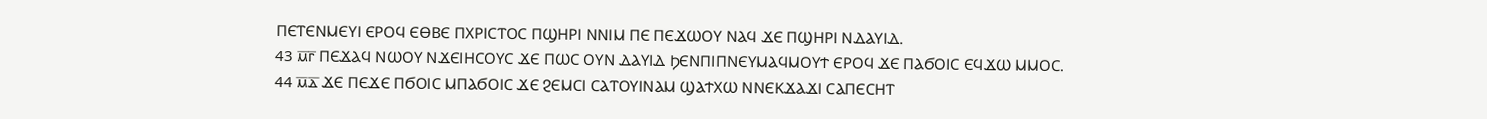ⲠⲈⲦⲈⲚⲘⲈⲨⲒ ⲈⲢⲞϤ ⲈⲐⲂⲈ ⲠⲬⲢⲒⲤⲦⲞⲤ ⲠϢⲎⲢⲒ ⲚⲚⲒⲘ ⲠⲈ ⲠⲈϪⲰⲞⲨ ⲚⲀϤ ϪⲈ ⲠϢⲎⲢⲒ ⲚⲆⲀⲨⲒⲆ.
43 ⲙ̅ⲅ̅ ⲠⲈϪⲀϤ ⲚⲰⲞⲨ ⲚϪⲈⲒⲎⲤⲞⲨⲤ ϪⲈ ⲠⲰⲤ ⲞⲨⲚ ⲆⲀⲨⲒⲆ ϦⲈⲚⲠⲒⲠⲚⲈⲨⲘⲀϤⲘⲞⲨϮ ⲈⲢⲞϤ ϪⲈ ⲠⲀϬⲞⲒⲤ ⲈϤϪⲰ ⲘⲘⲞⲤ.
44 ⲙ̅ⲇ̅ ϪⲈ ⲠⲈϪⲈ ⲠϬⲞⲒⲤ ⲘⲠⲀϬⲞⲒⲤ ϪⲈ ϨⲈⲘⲤⲒ ⲤⲀⲦⲞⲨⲒⲚⲀⲘ ϢⲀϮⲬⲰ ⲚⲚⲈⲔϪⲀϪⲒ ⲤⲀⲠⲈⲤⲎⲦ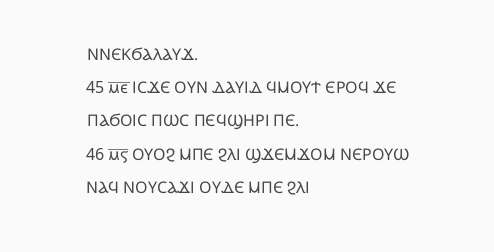ⲚⲚⲈⲔϬⲀⲖⲀⲨϪ.
45 ⲙ̅ⲉ̅ ⲒⲤϪⲈ ⲞⲨⲚ ⲆⲀⲨⲒⲆ ϤⲘⲞⲨϮ ⲈⲢⲞϤ ϪⲈ ⲠⲀϬⲞⲒⲤ ⲠⲰⲤ ⲠⲈϤϢⲎⲢⲒ ⲠⲈ.
46 ⲙ̅ⲋ̅ ⲞⲨⲞϨ ⲘⲠⲈ ϨⲖⲒ ϢϪⲈⲘϪⲞⲘ ⲚⲈⲢⲞⲨⲰ ⲚⲀϤ ⲚⲞⲨⲤⲀϪⲒ ⲞⲨⲆⲈ ⲘⲠⲈ ϨⲖⲒ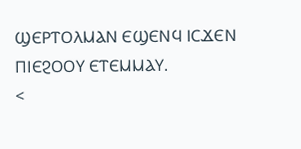ϢⲈⲢⲦⲞⲖⲘⲀⲚ ⲈϢⲈⲚϤ ⲒⲤϪⲈⲚ ⲠⲒⲈϨⲞⲞⲨ ⲈⲦⲈⲘⲘⲀⲨ.
<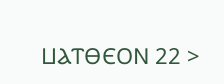ⳘⲀⲦⲐⲈⲞⲚ 22 >